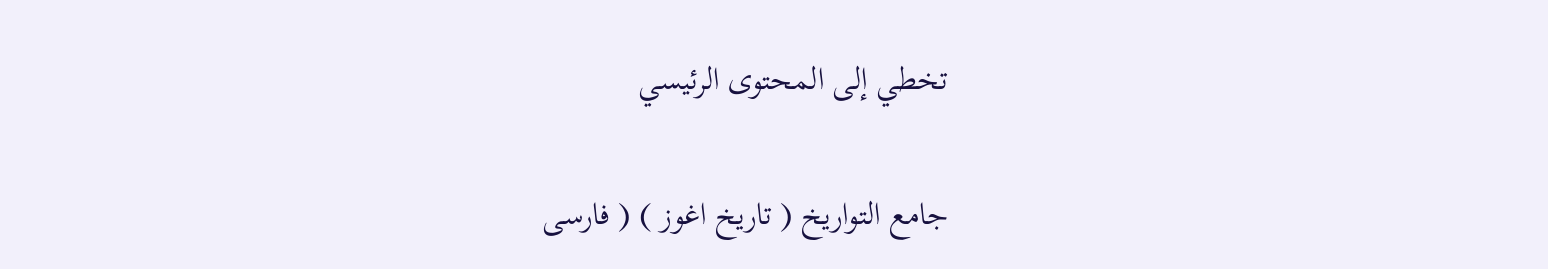تخطي إلى المحتوى الرئيسي

جامع التواريخ ( تاريخ اغوز ) ( فارسى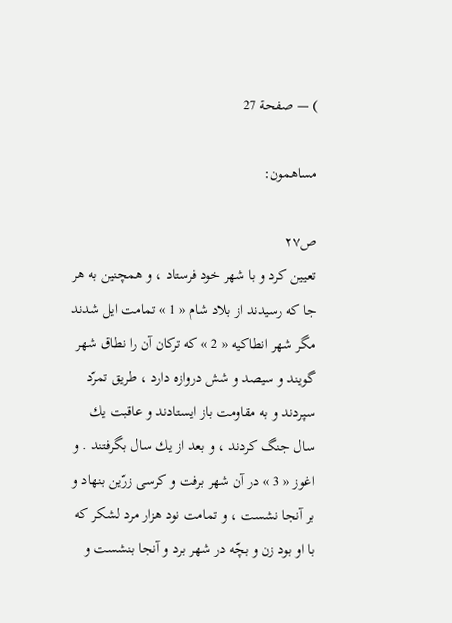) — صفحة 27

مساهمون:

ص٢٧
تعيين كرد و با شهر خود فرستاد ، و همچنين به هر جا كه رسيدند از بلاد شام « 1 » تمامت ايل شدند مگر شهر انطاكيه « 2 » كه تركان آن را نطاق شهر گويند و سيصد و شش دروازه دارد ، طريق تمرّد سپردند و به مقاومت باز ايستادند و عاقبت يك سال جنگ كردند ، و بعد از يك سال بگرفتند . و اغوز « 3 » در آن شهر برفت و كرسى زرّين بنهاد و بر آنجا نشست ، و تمامت نود هزار مرد لشكر كه با او بود زن و بچّه در شهر برد و آنجا بنشست و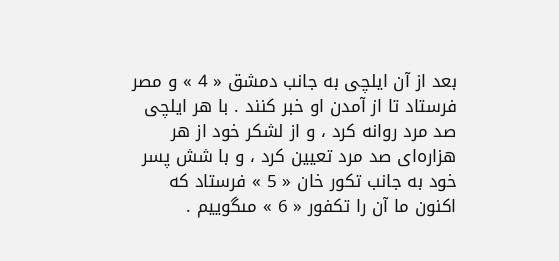بعد از آن ايلچى به جانب دمشق « 4 » و مصر فرستاد تا از آمدن او خبر كنند . با هر ايلچى صد مرد روانه كرد ، و از لشكر خود از هر هزاره‌اى صد مرد تعيين كرد ، و با شش پسر خود به جانب تكور خان « 5 » فرستاد كه اكنون ما آن را تكفور « 6 » مىگوييم .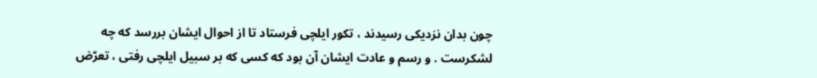چون بدان نزديكى رسيدند ، تكور ايلچى فرستاد تا از احوال ايشان بررسد كه چه لشكرست . و رسم و عادت ايشان آن بود كه كسى كه بر سبيل ايلچى رفتى ، تعرّض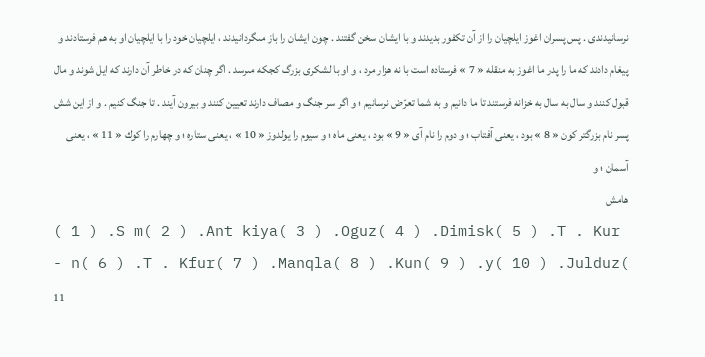نرسانيدندى . پس پسران اغوز ايلچيان را از آن تكفور بديدند و با ايشان سخن گفتند . چون ايشان را باز مىگردانيدند ، ايلچيان خود را با ايلچيان او به هم فرستادند و پيغام دادند كه ما را پدر ما اغوز به منقله « 7 » فرستاده است با نه هزار مرد ، و او با لشكرى بزرگ كجكه مىرسد . اگر چنان كه در خاطر آن دارند كه ايل شوند و مال قبول كنند و سال به سال به خزانه فرستند تا ما دانيم و به شما تعرّض نرسانيم ؛ و اگر سر جنگ و مصاف دارند تعيين كنند و بيرون آيند . تا جنگ كنيم . و از اين شش پسر نام بزرگتر كون « 8 » بود ، يعنى آفتاب ؛ و دوم را نام آى « 9 » بود ، يعنى ماه ؛ و سيوم را يولدوز « 10 » ، يعنى ستاره ؛ و چهارم را كوك « 11 » ، يعنى آسمان ؛ و
هامش
( 1 ) .S m( 2 ) .Ant kiya( 3 ) .Oguz( 4 ) .Dimisk( 5 ) .T . Kur - n( 6 ) .T . Kfur( 7 ) .Manqla( 8 ) .Kun( 9 ) .y( 10 ) .Julduz( 11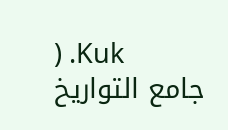) .Kuk
جامع التواريخ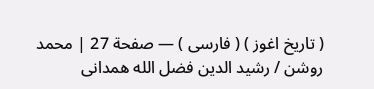( تاريخ اغوز ) ( فارسى ) — صفحة 27 | محمد روشن / رشيد الدين فضل الله همدانى